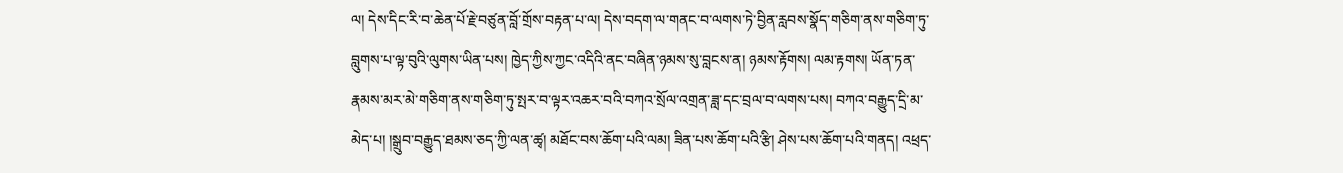ལ། དེས་དིང་རི་བ་ཆེན་པོ་རྗེ་བཙུན་བློ་གྲོས་བརྟན་པ་ལ། དེས་བདག་ལ་གནང་བ་ལགས་ཏེ་བྱིན་རླབས་སྣོད་གཅིག་ནས་གཅིག་ཏུ་བླུགས་པ་ལྟ་བུའི་ལུགས་ཡིན་པས། ཁྱེད་ཀྱིས་ཀྱང་འདིའི་ནང་བཞིན་ཉམས་སུ་བླངས་ན། ཉམས་རྟོགས། ལམ་རྟགས། ཡོན་ཏན་རྣམས་མར་མེ་གཅིག་ནས་གཅིག་ཏུ་སྤར་བ་ལྟར་འཆར་བའི་བཀའ་སྲོལ་འགྲན་ཟླ་དང་བྲལ་བ་ལགས་པས། བཀའ་བརྒྱུད་དྲི་མ་མེད་པ། །སྒྲུབ་བརྒྱུད་ཐམས་ཅད་ཀྱི་ལན་ཚྭ། མཐོང་བས་ཆོག་པའི་ལམ། ཟིན་པས་ཆོག་པའི་རྩི། ཤེས་པས་ཆོག་པའི་གནད། འཕྲད་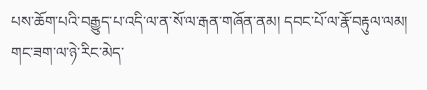པས་ཆོག་པའི་བརྒྱུད་པ་འདི་ལ་ན་སོ་ལ་རྒན་གཞོན་ནམ། དབང་པོ་ལ་རྣོ་བརྟུལ་ལམ། གང་ཟག་ལ་ཉེ་རིང་མེད་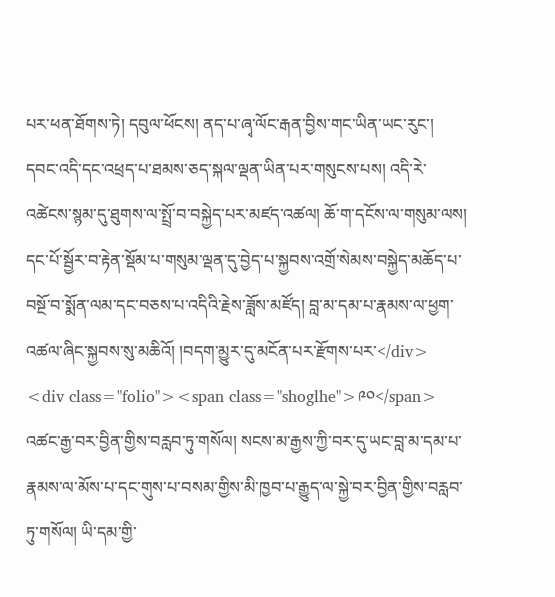པར་ཕན་ཐོགས་ཏེ། དབུལ་ཕོངས། ནད་པ་ཞྭ་ལོང་རྒན་བྱིས་གང་ཡིན་ཡང་རུང་། དབང་འདི་དང་འཕྲད་པ་ཐམས་ཅད་སྐལ་ལྡན་ཡིན་པར་གསུངས་པས། འདི་རེ་འཚེངས་སྙམ་དུ་ཐུགས་ལ་སྤྲོ་བ་བསྐྱེད་པར་མཛད་འཚལ། ཆོ་ག་དངོས་ལ་གསུམ་ལས། དང་པོ་སྦྱོར་བ་རྟེན་སྡོམ་པ་གསུམ་ལྡན་དུ་བྱེད་པ་སྐྱབས་འགྲོ་སེམས་བསྐྱེད་མཆོད་པ་བསྔོ་བ་སྨོན་ལམ་དང་བཅས་པ་འདིའི་རྗེས་ཟློས་མཛོད། བླ་མ་དམ་པ་རྣམས་ལ་ཕྱག་འཚལ་ཞིང་སྐྱབས་སུ་མཆིའོ། །བདག་མྱུར་དུ་མངོན་པར་རྫོགས་པར་</div> <div class="folio"><span class="shoglhe">༩༠</span> འཚང་རྒྱ་བར་བྱིན་གྱིས་བརླབ་ཏུ་གསོལ། སངས་མ་རྒྱས་ཀྱི་བར་དུ་ཡང་བླ་མ་དམ་པ་རྣམས་ལ་མོས་པ་དང་གུས་པ་བསམ་གྱིས་མི་ཁྱབ་པ་རྒྱུད་ལ་སྐྱེ་བར་བྱིན་གྱིས་བརླབ་ཏུ་གསོལ། ཡི་དམ་གྱི་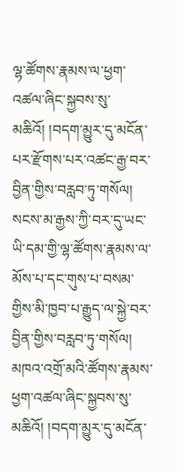ལྷ་ཚོགས་རྣམས་ལ་ཕྱག་འཚལ་ཞིང་སྐྱབས་སུ་མཆིའོ། །བདག་མྱུར་དུ་མངོན་པར་རྫོགས་པར་འཚང་རྒྱ་བར་བྱིན་གྱིས་བརླབ་ཏུ་གསོལ། སངས་མ་རྒྱས་ཀྱི་བར་དུ་ཡང་ཡི་དམ་གྱི་ལྷ་ཚོགས་རྣམས་ལ་མོས་པ་དང་གུས་པ་བསམ་གྱིས་མི་ཁྱབ་པ་རྒྱུད་ལ་སྐྱེ་བར་བྱིན་གྱིས་བརླབ་ཏུ་གསོལ། མཁའ་འགྲོ་མའི་ཚོགས་རྣམས་ཕྱག་འཚལ་ཞིང་སྐྱབས་སུ་མཆིའོ། །བདག་མྱུར་དུ་མངོན་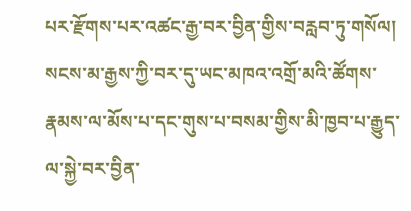པར་རྫོགས་པར་འཚང་རྒྱ་བར་བྱིན་གྱིས་བརླབ་ཏུ་གསོལ། སངས་མ་རྒྱས་ཀྱི་བར་དུ་ཡང་མཁའ་འགྲོ་མའི་ཚོགས་རྣམས་ལ་མོས་པ་དང་གུས་པ་བསམ་གྱིས་མི་ཁྱབ་པ་རྒྱུད་ལ་སྐྱེ་བར་བྱིན་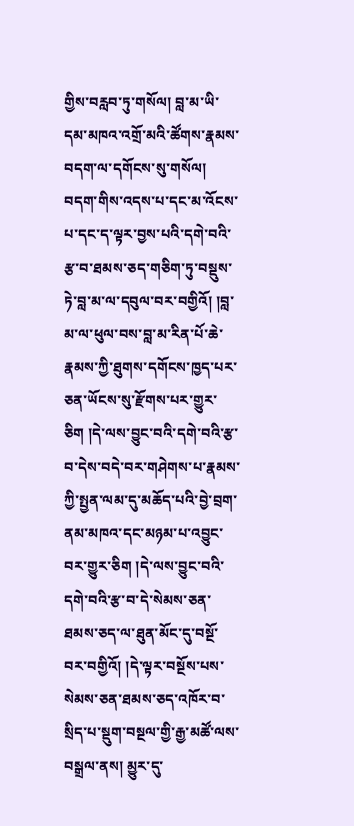གྱིས་བརླབ་ཏུ་གསོལ། བླ་མ་ཡི་དམ་མཁའ་འགྲོ་མའི་ཚོགས་རྣམས་བདག་ལ་དགོངས་སུ་གསོལ། བདག་གིས་འདས་པ་དང་མ་འོངས་པ་དང་ད་ལྟར་བྱས་པའི་དགེ་བའི་རྩ་བ་ཐམས་ཅད་གཅིག་ཏུ་བསྡུས་ཏེ་བླ་མ་ལ་དབུལ་བར་བགྱིའོ། །བླ་མ་ལ་ཕུལ་བས་བླ་མ་རིན་པོ་ཆེ་རྣམས་ཀྱི་ཐུགས་དགོངས་ཁྱད་པར་ཅན་ཡོངས་སུ་རྫོགས་པར་གྱུར་ཅིག །དེ་ལས་བྱུང་བའི་དགེ་བའི་རྩ་བ་དེས་བདེ་བར་གཤེགས་པ་རྣམས་ཀྱི་སྤྱན་ལམ་དུ་མཆོད་པའི་བྱེ་བྲག་ནམ་མཁའ་དང་མཉམ་པ་འབྱུང་བར་གྱུར་ཅིག །དེ་ལས་བྱུང་བའི་དགེ་བའི་རྩ་བ་དེ་སེམས་ཅན་ཐམས་ཅད་ལ་ཐུན་མོང་དུ་བསྔོ་བར་བགྱིའོ། །དེ་ལྟར་བསྔོས་པས་སེམས་ཅན་ཐམས་ཅད་འཁོར་བ་སྲིད་པ་སྡུག་བསྔལ་གྱི་རྒྱ་མཚོ་ལས་བསྒྲལ་ནས། མྱུར་དུ་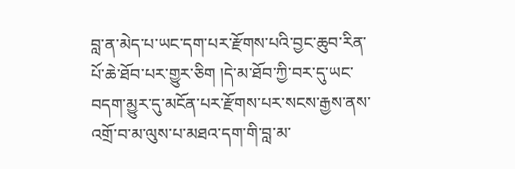བླ་ན་མེད་པ་ཡང་དག་པར་རྫོགས་པའི་བྱང་ཆུབ་རིན་པོ་ཆེ་ཐོབ་པར་གྱུར་ཅིག །དེ་མ་ཐོབ་ཀྱི་བར་དུ་ཡང་བདག་མྱུར་དུ་མངོན་པར་རྫོགས་པར་སངས་རྒྱས་ནས་འགྲོ་བ་མ་ལུས་པ་མཐའ་དག་གི་བླ་མ་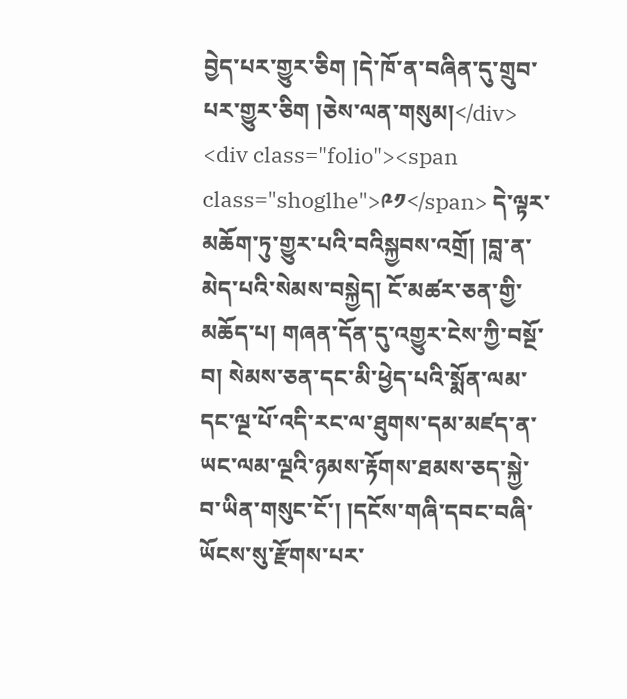བྱེད་པར་གྱུར་ཅིག །དེ་ཁོ་ན་བཞིན་དུ་གྲུབ་པར་གྱུར་ཅིག །ཅེས་ལན་གསུམ།</div> <div class="folio"><span class="shoglhe">༩༡</span> དེ་ལྟར་མཆོག་ཏུ་གྱུར་པའི་བའིསྐྱབས་འགྲོ། །བླ་ན་མེད་པའི་སེམས་བསྐྱེད། ངོ་མཚར་ཅན་གྱི་མཆོད་པ། གཞན་དོན་དུ་འགྱུར་ངེས་ཀྱི་བསྔོ་བ། སེམས་ཅན་དང་མི་ཕྱེད་པའི་སྨོན་ལམ་དང་ལྔ་པོ་འདི་རང་ལ་ཐུགས་དམ་མཛད་ན་ཡང་ལམ་ལྔའི་ཉམས་རྟོགས་ཐམས་ཅད་སྐྱེ་བ་ཡིན་གསུང་ངོ་། །དངོས་གཞི་དབང་བཞི་ཡོངས་སུ་རྫོགས་པར་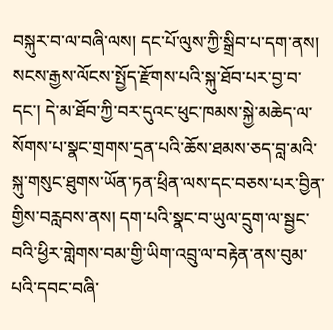བསྐུར་བ་ལ་བཞི་ལས། དང་པོ་ལུས་ཀྱི་སྒྲིབ་པ་དག་ནས། སངས་རྒྱས་ལོངས་སྤྱོད་རྫོགས་པའི་སྐུ་ཐོབ་པར་བྱ་བ་དང་། དེ་མ་ཐོབ་ཀྱི་བར་དུའང་ཕུང་ཁམས་སྐྱེ་མཆེད་ལ་སོགས་པ་སྣང་གྲགས་དྲན་པའི་ཆོས་ཐམས་ཅད་བླ་མའི་སྐུ་གསུང་ཐུགས་ཡོན་ཏན་ཕྲིན་ལས་དང་བཅས་པར་བྱིན་གྱིས་བརླབས་ནས། དག་པའི་སྣང་བ་ཡུལ་དྲུག་ལ་སྦྱང་བའི་ཕྱིར་གླེགས་བམ་གྱི་ཡིག་འབྲུ་ལ་བརྟེན་ནས་བུམ་པའི་དབང་བཞི་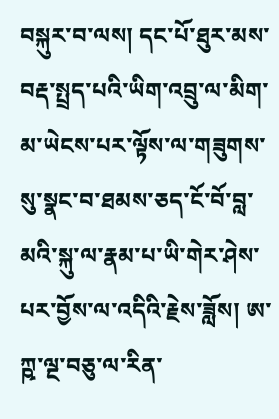བསྐུར་བ་ལས། དང་པོ་ཐུར་མས་བརྡ་སྤྲད་པའི་ཡིག་འབྲུ་ལ་མིག་མ་ཡེངས་པར་ལྟོས་ལ་གཟུགས་སུ་སྣང་བ་ཐམས་ཅད་ངོ་བོ་བླ་མའི་སྐུ་ལ་རྣམ་པ་ཡི་གེར་ཤེས་པར་བྱོས་ལ་འདིའི་རྗེས་ཟློས། ཨ་ཀྵ་ལྔ་བཅུ་ལ་རིན་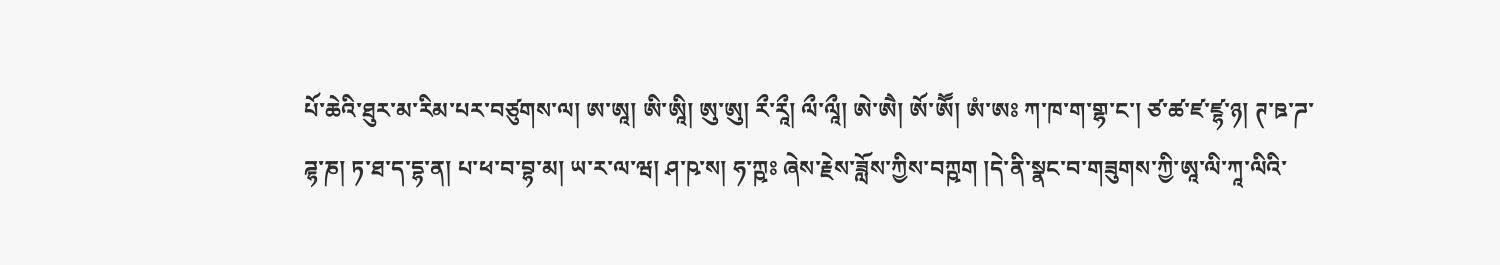པོ་ཆེའི་ཐུར་མ་རིམ་པར་བཙུགས་ལ། ཨ་ཨཱ། ཨི་ཨཱི། ཨུ་ཨུ། རྀ་རཱྀ། ལྀ་ལཱྀ། ཨེ་ཨཻ། ཨོ་ཨཽ། ཨཾ་ཨཿ ཀ་ཁ་ག་གྷ་ང་། ཙ་ཚ་ཛ་ཛྷ་ཉ། ཊ་ཋ་ཌ་ཌྷ་ཎ། ཏ་ཐ་ད་དྷ་ན། པ་ཕ་བ་བྷ་མ། ཡ་ར་ལ་ཝ། ཤ་ཥ་ས། ཧ་ཀྵཿ ཞེས་རྗེས་ཟློས་ཀྱིས་བཀྵག །དེ་ནི་སྣང་བ་གཟུགས་ཀྱི་ཨཱ་ལི་ཀཱ་ལིའི་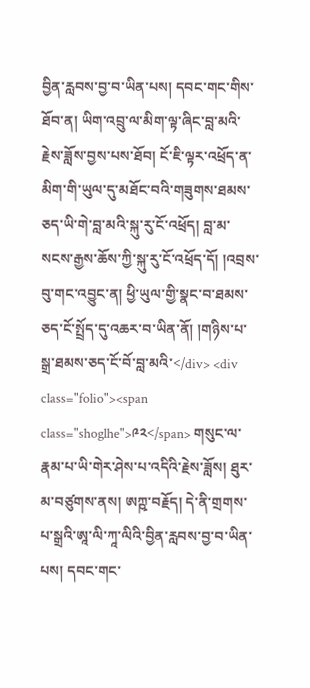བྱིན་རླབས་བྱ་བ་ཡིན་པས། དབང་གང་གིས་ཐོབ་ན། ཡིག་འབྲུ་ལ་མིག་ལྟ་ཞིང་བླ་མའི་རྗེས་ཟློས་བྱས་པས་ཐོབ། ངོ་ཇི་ལྟར་འཕྲོད་ན་མིག་གི་ཡུལ་དུ་མཐོང་བའི་གཟུགས་ཐམས་ཅད་ཡི་གེ་བླ་མའི་སྐུ་རུ་ངོ་འཕྲོད། བླ་མ་སངས་རྒྱས་ཆོས་ཀྱི་སྐུ་རུ་ངོ་འཕྲོད་དོ། །འབྲས་བུ་གང་འབྱུང་ན། ཕྱི་ཡུལ་གྱི་སྣང་བ་ཐམས་ཅད་ངོ་སྤྲོད་དུ་འཆར་བ་ཡིན་ནོ། །གཉིས་པ་སྒྲ་ཐམས་ཅད་ངོ་བོ་བླ་མའི་</div> <div class="folio"><span class="shoglhe">༩༢</span> གསུང་ལ་རྣམ་པ་ཡི་གེར་ཤེས་པ་འདིའི་རྗེས་ཟློས། ཐུར་མ་བཙུགས་ནས། ཨཀྵ་བརྗོད། དེ་ནི་གྲགས་པ་སྒྲའི་ཨཱ་ལི་ཀཱ་ལིའི་བྱིན་རླབས་བྱ་བ་ཡིན་པས། དབང་གང་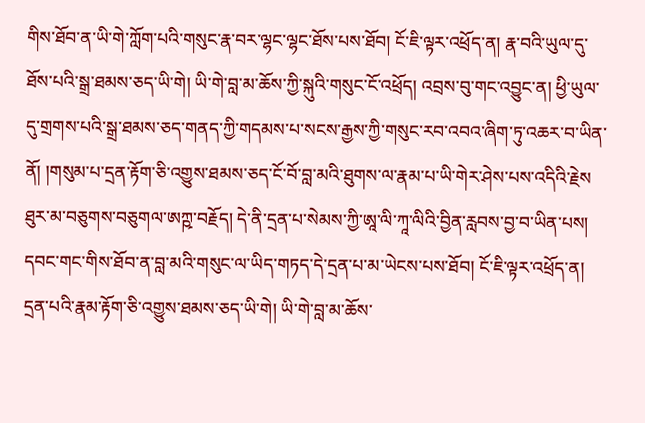གིས་ཐོབ་ན་ཡི་གེ་ཀློག་པའི་གསུང་རྣ་བར་ལྷང་ལྷང་ཐོས་པས་ཐོབ། ངོ་ཇི་ལྟར་འཕྲོད་ན། རྣ་བའི་ཡུལ་དུ་ཐོས་པའི་སྒྲ་ཐམས་ཅད་ཡི་གེ། ཡི་གེ་བླ་མ་ཆོས་ཀྱི་སྐུའི་གསུང་ངོ་འཕྲོད། འབྲས་བུ་གང་འབྱུང་ན། ཕྱི་ཡུལ་དུ་གྲགས་པའི་སྒྲ་ཐམས་ཅད་གནད་ཀྱི་གདམས་པ་སངས་རྒྱས་ཀྱི་གསུང་རབ་འབའ་ཞིག་ཏུ་འཆར་བ་ཡིན་ནོ། །གསུམ་པ་དྲན་རྟོག་ཅི་འགྱུས་ཐམས་ཅད་ངོ་བོ་བླ་མའི་ཐུགས་ལ་རྣམ་པ་ཡི་གེར་ཤེས་པས་འདིའི་རྗེས ཐུར་མ་བཅུགས་བཅུགལ་ཨཀྵ་བརྗོད། དེ་ནི་དྲན་པ་སེམས་ཀྱི་ཨཱ་ལི་ཀཱ་ལིའི་བྱིན་རླབས་བྱ་བ་ཡིན་པས། དབང་གང་གིས་ཐོབ་ན་བླ་མའི་གསུང་ལ་ཡིད་གཏད་དེ་དྲན་པ་མ་ཡེངས་པས་ཐོབ། ངོ་ཇི་ལྟར་འཕྲོད་ན། དྲན་པའི་རྣམ་རྟོག་ཅི་འགྱུས་ཐམས་ཅད་ཡི་གེ། ཡི་གེ་བླ་མ་ཆོས་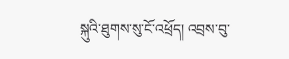སྐུའི་ཐུགས་སུ་ངོ་འཕྲོད། འབྲས་བུ་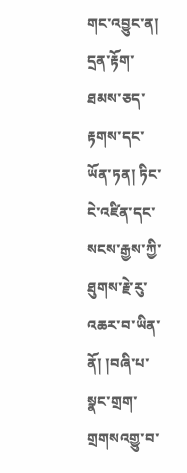གང་འབྱུང་ན། དྲན་རྟོག་ཐམས་ཅད་རྟགས་དང་ཡོན་ཏན། ཏིང་ངེ་འཛིན་དང་སངས་རྒྱས་ཀྱི་ཐུགས་རྗེ་རུ་འཆར་བ་ཡིན་ནོ། །བཞི་པ་སྣང་གྲག་གྲགསའགྱུ་བ་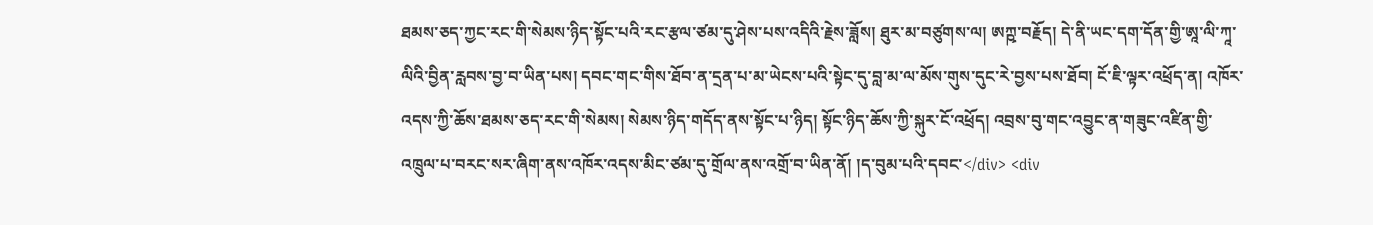ཐམས་ཅད་ཀྱང་རང་གི་སེམས་ཉིད་སྟོང་པའི་རང་རྩལ་ཙམ་དུ་ཤེས་པས་འདིའི་རྗེས་ཟློས། ཐུར་མ་བཙུགས་ལ། ཨཀྵ་བརྗོད། དེ་ནི་ཡང་དག་དོན་གྱི་ཨཱ་ལི་ཀཱ་ལིའི་བྱིན་རླབས་བྱ་བ་ཡིན་པས། དབང་གང་གིས་ཐོབ་ན་དྲན་པ་མ་ཡེངས་པའི་སྟེང་དུ་བླ་མ་ལ་མོས་གུས་དུང་རེ་བྱས་པས་ཐོབ། ངོ་ཇི་ལྟར་འཕྲོད་ན། འཁོར་འདས་ཀྱི་ཆོས་ཐམས་ཅད་རང་གི་སེམས། སེམས་ཉིད་གདོད་ནས་སྟོང་པ་ཉིད། སྟོང་ཉིད་ཆོས་ཀྱི་སྐུར་ངོ་འཕྲོད། འབྲས་བུ་གང་འབྱུང་ན་གཟུང་འཛིན་གྱི་འཁྲུལ་པ་བརང་སར་ཞིག་ནས་འཁོར་འདས་མིང་ཙམ་དུ་གྲོལ་ནས་འགྲོ་བ་ཡིན་ནོ། །ད་བུམ་པའི་དབང་</div> <div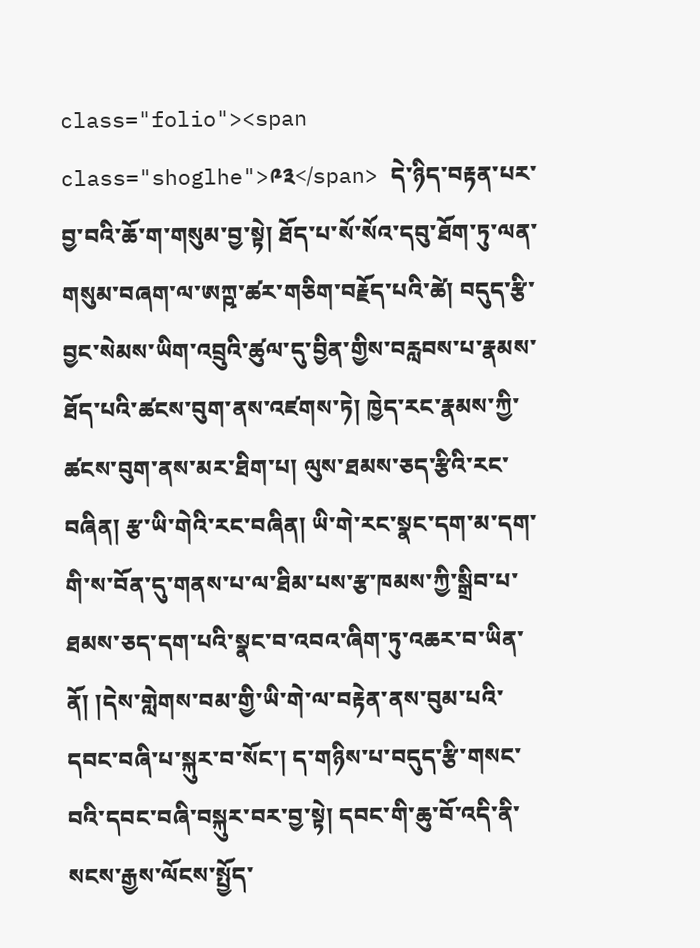class="folio"><span class="shoglhe">༩༣</span> དེ་ཉིད་བརྟན་པར་བྱ་བའི་ཆོ་ག་གསུམ་བྱ་སྟེ། ཐོད་པ་སོ་སོའ་དབུ་ཐོག་ཏུ་ལན་གསུམ་བཞག་ལ་ཨཀྵ་ཚར་གཅིག་བརྗོད་པའི་ཚེ། བདུད་རྩི་བྱང་སེམས་ཡིག་འབྲུའི་ཚུལ་དུ་བྱིན་གྱིས་བརླབས་པ་རྣམས་ཐོད་པའི་ཚངས་བུག་ནས་འཛགས་ཏེ། ཁྱེད་རང་རྣམས་ཀྱི་ཚངས་བུག་ནས་མར་ཐིག་པ། ལུས་ཐམས་ཅད་རྩིའི་རང་བཞིན། རྩ་ཡི་གེའི་རང་བཞིན། ཡི་གེ་རང་སྣང་དག་མ་དག་གི་ས་བོན་དུ་གནས་པ་ལ་ཐིམ་པས་རྩ་ཁམས་ཀྱི་སྒྲིབ་པ་ཐམས་ཅད་དག་པའི་སྣང་བ་འབའ་ཞིག་ཏུ་འཆར་བ་ཡིན་ནོ། །དེས་གླེགས་བམ་གྱི་ཡི་གེ་ལ་བརྟེན་ནས་བུམ་པའི་དབང་བཞི་པ་སྐུར་བ་སོང་། ད་གཉིས་པ་བདུད་རྩི་གསང་བའི་དབང་བཞི་བསྐུར་བར་བྱ་སྟེ། དབང་གི་ཆུ་བོ་འདི་ནི་སངས་རྒྱས་ལོངས་སྤྱོད་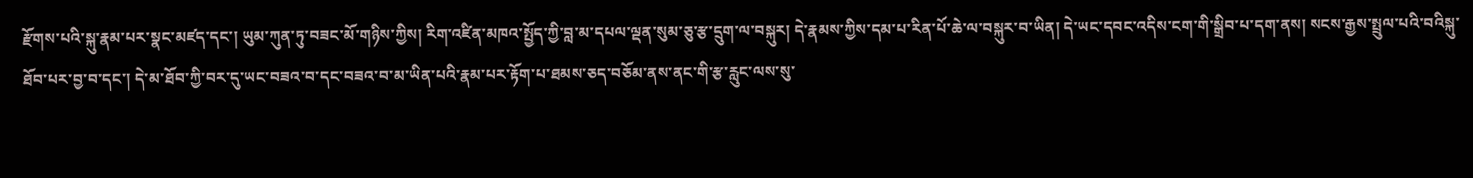རྫོགས་པའི་སྐུ་རྣམ་པར་སྣང་མཛད་དང་། ཡུམ་ཀུན་ཏུ་བཟང་མོ་གཉིས་ཀྱིས། རིག་འཛིན་མཁའ་སྤྱོད་ཀྱི་བླ་མ་དཔལ་ལྡན་སུམ་ཅུ་རྩ་དྲུག་ལ་བསྐུར། དེ་རྣམས་ཀྱིས་དམ་པ་རིན་པོ་ཆེ་ལ་བསྐུར་བ་ཡིན། དེ་ཡང་དབང་འདིས་ངག་གི་སྒྲིབ་པ་དག་ནས། སངས་རྒྱས་སྤྲུལ་པའི་བའིསྐུ་ཐོབ་པར་བྱ་བ་དང་། དེ་མ་ཐོབ་ཀྱི་བར་དུ་ཡང་བཟའ་བ་དང་བཟའ་བ་མ་ཡིན་པའི་རྣམ་པར་རྟོག་པ་ཐམས་ཅད་བཅོམ་ནས་ནང་གི་རྩ་རླུང་ལས་སུ་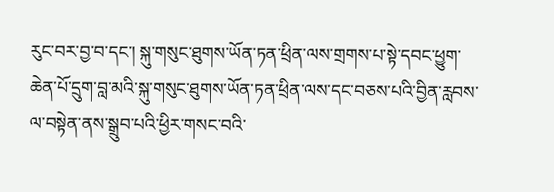རུང་བར་བྱ་བ་དང་། སྐུ་གསུང་ཐུགས་ཡོན་ཏན་ཕྲིན་ལས་གྲགས་པ་སྟེ་དབང་ཕྱུག་ཆེན་པོ་དྲུག་བླ་མའི་སྐུ་གསུང་ཐུགས་ཡོན་ཏན་ཕྲིན་ལས་དང་བཅས་པའི་བྱིན་རླབས་ལ་བསྟེན་ནས་སྒྲུབ་པའི་ཕྱིར་གསང་བའི་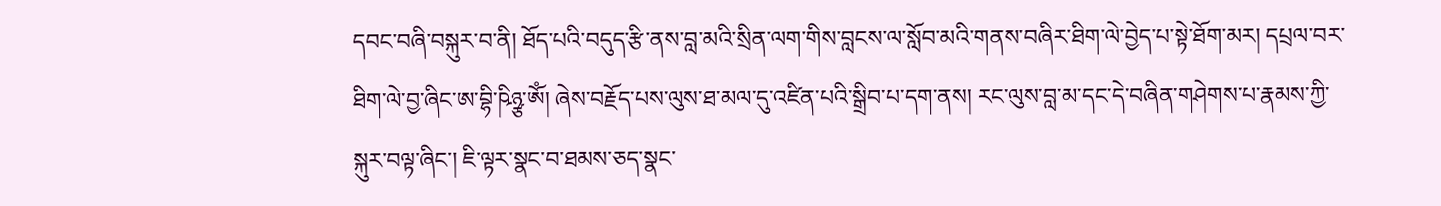དབང་བཞི་བསྐུར་བ་ནི། ཐོད་པའི་བདུད་རྩི་ནས་བླ་མའི་སྲིན་ལག་གིས་བླངས་ལ་སློབ་མའི་གནས་བཞིར་ཐིག་ལེ་བྱེད་པ་སྟེ་ཐོག་མར། དཔྲལ་བར་ཐིག་ལེ་བྱ་ཞིང་ཨ་བྷི་ཥིཉྩ་ༀ། ཞེས་བརྗོད་པས་ལུས་ཐ་མལ་དུ་འཛིན་པའི་སྒྲིབ་པ་དག་ནས། རང་ལུས་བླ་མ་དང་དེ་བཞིན་གཤེགས་པ་རྣམས་ཀྱི་སྐུར་བལྟ་ཞིང་། ཇི་ལྟར་སྣང་བ་ཐམས་ཅད་སྣང་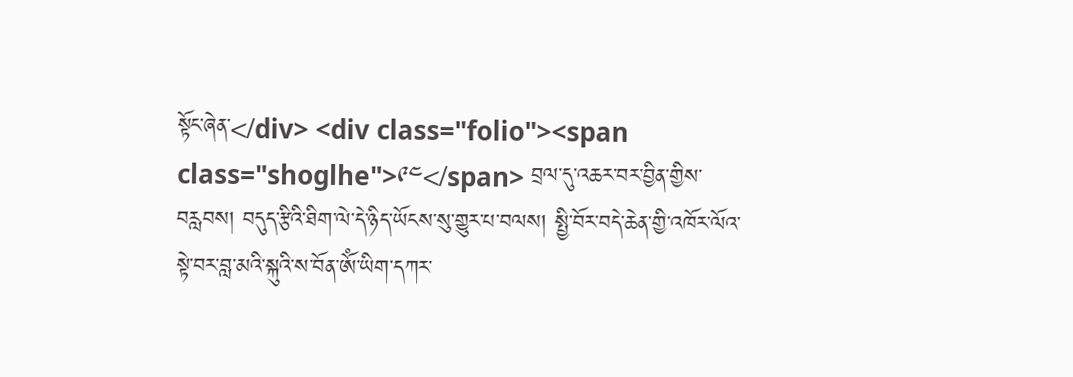སྟོང་ཞེན་</div> <div class="folio"><span class="shoglhe">༩༤</span> བྲལ་དུ་འཆར་བར་བྱིན་གྱིས་བརླབས། བདུད་རྩིའི་ཐིག་ལེ་དེ་ཉིད་ཡོངས་སུ་གྱུར་པ་བལས། སྤྱི་བོར་བདེ་ཆེན་གྱི་འཁོར་ལོའ་སྟེ་བར་བླ་མའི་སྐུའི་ས་བོན་ༀ་ཡིག་དཀར་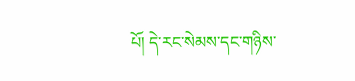པོ། དེ་རང་སེམས་དང་གཉིས་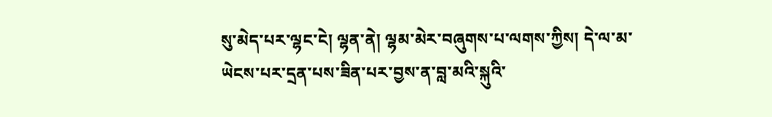སུ་མེད་པར་ལྷང་ངེ། ལྷན་ནེ། ལྷམ་མེར་བཞུགས་པ་ལགས་ཀྱིས། དེ་ལ་མ་ཡེངས་པར་དྲན་པས་ཟིན་པར་བྱས་ན་བླ་མའི་སྐུའི་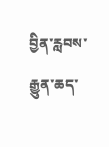བྱིན་རླབས་རྒྱུན་ཆད་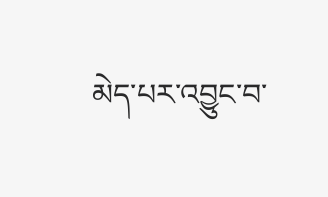མེད་པར་འབྱུང་བ་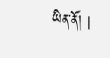ཡིན་ནོ། |